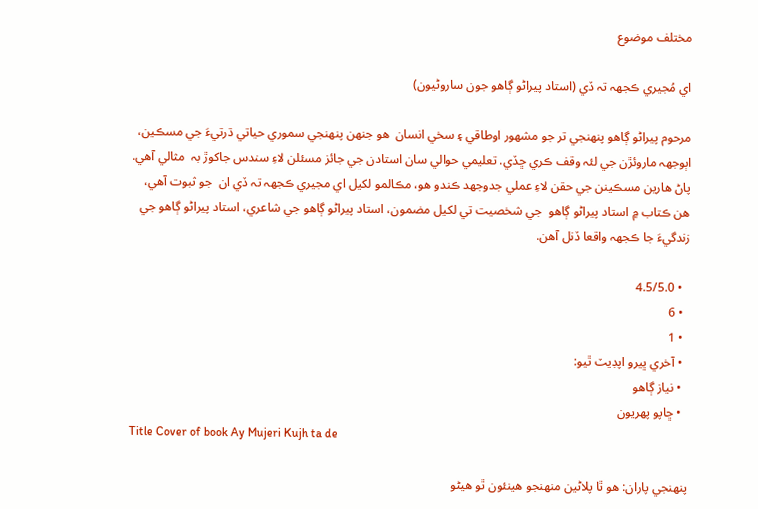مختلف موضوع

اي مُجيري ڪجهہ تہ ڏي (استاد پيراڻو ڳاهو جون ساروڻيون)

مرحوم پيراڻو ڳاھو پنھنجي تر جو مشھور اوطاقي ۽ سخي انسان  ھو جنھن پنھنجي سموري حياتي ڌرتيءَ جي مسڪين، اٻوجهہ ماروئڙن جي لئہ وقف ڪري ڇڏي. تعليمي حوالي سان استادن جي جائز مسئلن لاءِ سندس جاکوڙ بہ  مثالي آھي. پاڻ ھارين مسڪينن جي حقن لاءِ عملي جدوجھد ڪندو ھو، مڪالمو لکيل اي مجيري ڪجهہ تہ ڏي ان  جو ثبوت آھي، ھن ڪتاب ۾ استاد پيراڻو ڳاهو  جي شخصيت تي لکيل مضمون، استاد پيراڻو ڳاھو جي شاعري، استاد پيراڻو ڳاهو جي زندگيءَ جا ڪجهہ واقعا ڏنل آھن.

  • 4.5/5.0
  • 6
  • 1
  • آخري ڀيرو اپڊيٽ ٿيو:
  • نياز ڳاهو
  • ڇاپو پھريون
Title Cover of book Ay Mujeri Kujh ta de

پنھنجي پاران: ھو ٿا پلاڻين منھنجو ھينئون ٿو ھيڻو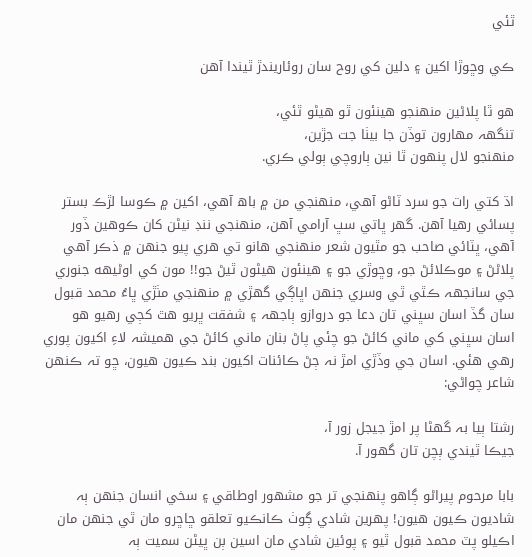ٿئي

ڪي وڇوڙا اکين ۽ دلين کي روح سان روئاريندڙ ٿيندا آھن

ھو ٿا پلاڻين منھنجو ھينئون ٿو ھيڻو ٿئي،
تنگهہ مھارون توڏن جا بيٺا جت جڙين،
منھنجو لال پنھون ٿا نين ٻاروچي ٻولي ڪري.

اڌ کتي رات جو سرد ٽاڻو آھي، منھنجي من ۾ باھ آھي، اکين ۾ ڪوسا لڙڪ بستر پسائي رھيا آھن. گهر ڀاتي سڀ آرامي آھن، منھنجي ننڊ نيڻن کان ڪوھين ڏور آھي، ڀٽائي صاحب جو مٿيون شعر منھنجي ھانو تي ھري پيو جنھن ۾ ذڪر آھي پلاڻڻ ۽ موڪلائڻ جو، وڇوڙي جو ۽ ھينئون ھيڻون ٿيڻ جو!! مون کي اوڻيھه جنوري جي سانجهہ ڪٿي ٿي وسري جنھن اڀاڳي گهڙي ۾ منھنجي مٺڙي ڀاءُ محمد قبول سان گڏ اسان سڀني تان دعا جو دروازو ٻاجهہ ۽ شفقت ڀريو ھٿ کڄي رھيو ھو اسان سڀني کي ماني کائڻ جو چئي پاڻ بنان ماني کائڻ جي ھميشہ لاءِ اکيون پوري رھي ھئي. اسان جي وڏڙي امڙ نہ ڄڻ ڪائنات اکيون بند ڪيون ھيون، ڇو تہ ڪنھن شاعر چواڻي:

رشتا ٻيا بہ گهڻا پر امڙ جيجل زور آ،
جيڪا ٿيندي ٻچن تان گهور آ.

بابا مرحوم پيراڻو ڳاھو پنھنجي تر جو مشھور اوطاقي ۽ سخي انسان جنھن ٻہ شاديون ڪيون ھيون! پھرين شادي ڳوٺ ڪانڪيو تعلقو ڇاڇرو مان ٿي جنھن مان اڪيلو پٽ محمد قبول ٿيو ۽ پوئين شادي مان اسين ٻن ڀيڻن سميت ٻہ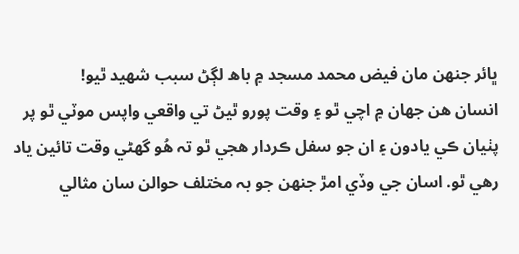ڀائر جنھن مان فيض محمد مسجد ۾ باھ لڳڻ سبب شھيد ٿيو!
انسان ھن جھان ۾ اچي ٿو ۽ وقت پورو ٿيڻ تي واقعي واپس موٽي ٿو پر پٺيان ڪي يادون ۽ ان جو سفل ڪردار ھجي ٿو تہ ھُو گهڻي وقت تائين ياد رھي ٿو. اسان جي وڏي امڙ جنھن جو بہ مختلف حوالن سان مثالي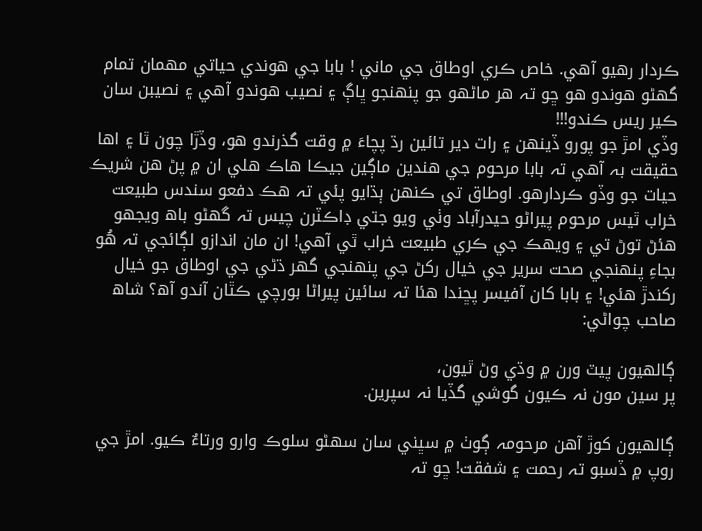ڪردار رھيو آھي. خاص ڪري اوطاق جي ماني ! بابا جي ھوندي حياتي مھمان تمام گهڻو ھوندو ھو ڇو تہ ھر ماڻھو جو پنھنجو ڀاڳ ۽ نصيب ھوندو آھي ۽ نصيبن سان ڪير ريس ڪندو!!!
وڏي امڙ جو پورو ڏينھن ۽ رات دير تائين رڌ پچاءَ ۾ وقت گذرندو ھو، وڏڙا چون ٿا ۽ اھا حقيقت بہ آھي تہ بابا مرحوم جي ھندين ماڳين جيڪا ھاڪ ھلي ان ۾ پڻ ھن شريڪ حيات جو وڏو ڪردارھو. اوطاق تي ڪنھن ٻڌايو پئي تہ ھڪ دفعو سندس طبيعت خراب ٿيس مرحوم پيراڻو حيدرآباد وٺي ويو جتي ڊاڪٽرن چيس تہ گهڻو باھ ويجهو ھئڻ توڻ تي ۽ ويھڪ جي ڪري طبيعت خراب ٿي آھي! ان مان اندازو لڳائجي تہ ھُو بجاءِ پنھنجي صحت سرير جي خيال رکڻ جي پنھنجي گهر ڌڻي جي اوطاق جو خيال رکندڙ ھئي! ۽ بابا کان آفيسر پڇندا ھئا تہ سائين پيراڻا بورچي ڪٿان آندو آھ؟ شاھ صاحب چواڻي:

ڳالھيون پيٽ ورن ۾ وڌي وڻ ٿيون،
پر سين مون نہ ڪيون گوشي گڏيا نہ سپرين.

ڳالھيون کوڙ آھن مرحومہ ڳوٺ ۾ سڀني سان سھڻو سلوڪ وارو ورتاءٌ ڪيو. امڙ جي روپ ۾ ڏسبو تہ رحمت ۽ شفقت! ڇو تہ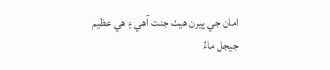امان جي پيرن ھيٺ جنت آھي ۽ ھي عظيم جيجل ماءُ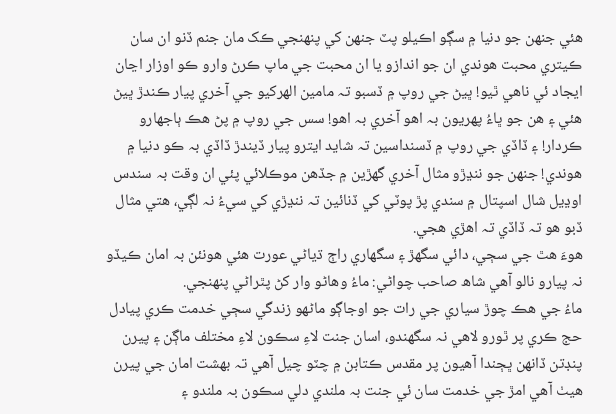ھئي جنھن جو دنيا ۾ سڳو اڪيلو پٽ جنھن کي پنھنجي ڪک مان جنم ڏنو ان سان ڪيتري محبت ھوندي ان جو اندازو يا ان محبت جي ماپ ڪرڻ وارو ڪو اوزار اڃان ايجاد ئي ناھي ٿيو! ڀيڻ جي روپ ۾ ڏسبو تہ مامين الھرکيو جي آخري پيار ڪندڙ ڀيڻ ھئي ۽ ھن جو ڀاءُ پھريون بہ اھو آخري بہ اھو! سس جي روپ ۾ پڻ ھڪ ٻاجهارو ڪردار! ۽ ڏاڏي جي روپ ۾ ڏسنداسين تہ شايد ايترو پيار ڏيندڙ ڏاڏي بہ ڪو دنيا ۾ ھوندي! جنھن جو ننڍڙو مثال آخري گهڙين ۾ جڏھن موڪلائي پئي ان وقت بہ سندس اوڍيل شال اسپتال ۾ سندي پڙ پوٽي کي ڏنائين تہ ننڍڙي کي سيءُ نہ لڳي، ھتي مثال ڏبو ھو تہ ڏاڏي تہ اھڙي ھجي.
ھوءَ ھٿ جي سڄي، دائي سگهڙ ۽ سگهاري راڄ ڌياڻي عورت ھئي ھونئن بہ امان ڪيڏو نہ پيارو نالو آھي شاھ صاحب چواڻي: ماءُ وھاڻو وار کڻ پٿراڻي پنھنجي.
ماءُ جي ھڪ چوڙ سياري جي رات جو اوجاڳو ماڻھو زندگي سڄي خدمت ڪري پيادل حج ڪري پر ٿورو لاھي نہ سگهندو، اسان جنت لاءِ سڪون لاءِ مختلف ماڳن ۽ پيرن پنڊتن ڏانھن ڀڄندا آھيون پر مقدس ڪتابن ۾ چٽو چيل آھي تہ بھشت امان جي پيرن ھيٺ آھي امڙ جي خدمت سان ئي جنت بہ ملندي دلي سڪون بہ ملندو ۽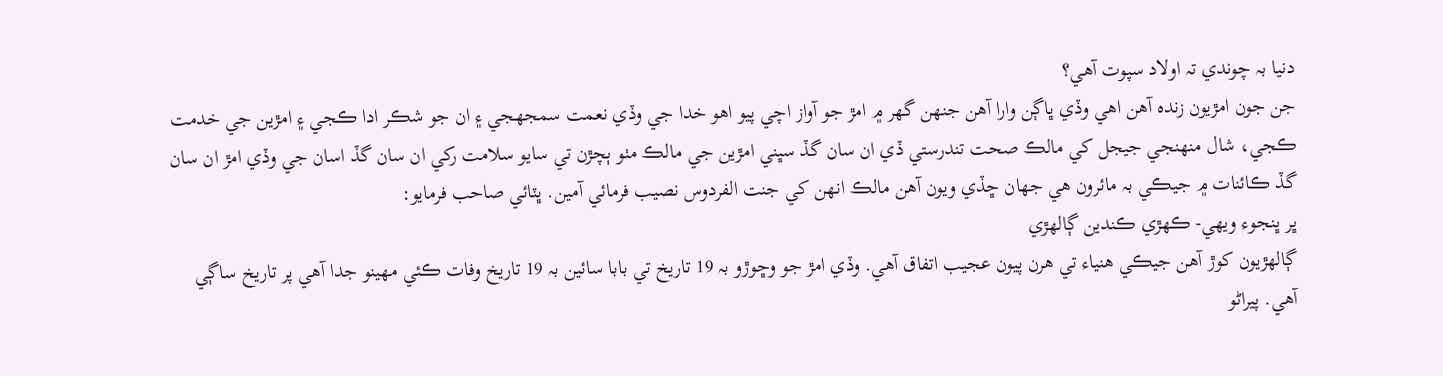دنيا بہ چوندي تہ اولاد سپوت آھي؟
جن جون امڙيون زندہ آھن اھي وڏي ڀاڳن وارا آھن جنھن گهر ۾ امڙ جو آواز اچي پيو اھو خدا جي وڏي نعمت سمجهجي ۽ ان جو شڪر ادا ڪجي ۽ امڙين جي خدمت ڪجي، شال منھنجي جيجل کي مالڪ صحت تندرستي ڏي ان سان گڏ سڀني امڙين جي مالڪ مٺو ٻچڙن تي سايو سلامت رکي ان سان گڏ اسان جي وڏي امڙ ان سان گڏ ڪائنات ۾ جيڪي بہ مائرون ھي جھان ڇڏي ويون آھن مالڪ انھن کي جنت الفردوس نصيب فرمائي آمين. ڀٽائي صاحب فرمايو:
ڀر ڀنجوء ويھي- ڪھڙي ڪندين ڳالھڙي
ڳالھڙيون کوڙ آھن جيڪي ھنياء تي ھرن پيون عجيب اتفاق آھي. وڏي امڙ جو وڇوڙو بہ 19 تاريخ تي بابا سائين بہ 19 تاريخ وفات ڪئي مھينو جدا آھي پر تاريخ ساڳي آھي. پيراڻو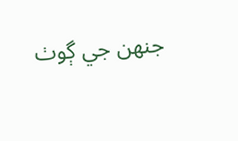جنھن جي ڳوٺ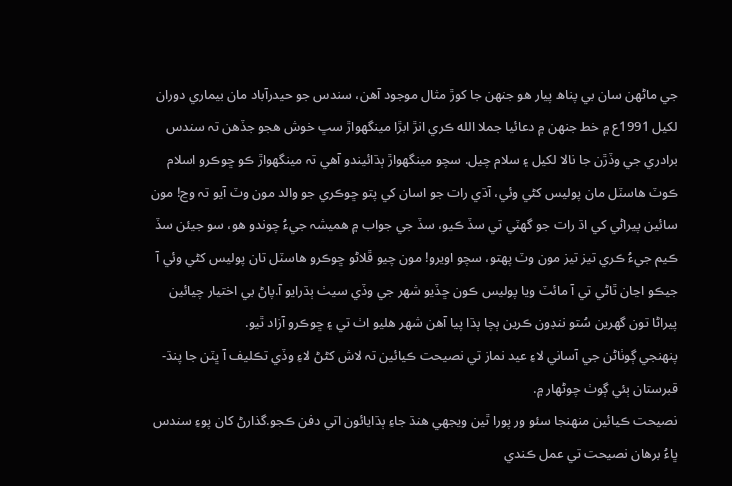جي ماڻھن سان بي پناھ پيار ھو جنھن جا کوڙ مثال موجود آھن، سندس جو حيدرآباد مان بيماري دوران لکيل 1991ع ۾ خط جنھن ۾ دعائيا جملا الله ڪري انڙ ابڙا مينگهواڙ سڀ خوش ھجو جڏھن تہ سندس برادري جي وڏڙن جا نالا لکيل ۽ سلام چيل. سچو مينگهواڙ ٻڌائيندو آھي تہ مينگهواڙ ڪو ڇوڪرو اسلام ڪوٽ ھاسٽل مان پوليس کڻي وئي، آڌي رات جو اسان کي پتو ڇوڪري جو والد مون وٽ آيو تہ وڃ! مون سائين پيراڻي کي اڌ رات جو گهٽي تي سڏ ڪيو، سڏ جي جواب ۾ ھميشہ جيءُ چوندو ھو، سو جيئن سڏ ڪيم جيءُ ڪري تيز تيز مون وٽ پھتو، سچو اويرو! مون چيو ڦلاڻو ڇوڪرو ھاسٽل تان پوليس کڻي وئي آ جيڪو اڃان ٿاڻي تي آ مائٽ ويا پوليس ڪون ڇڏيو شھر جي وڏي سيٺ ٻڌرايو آ.پاڻ بي اختيار چيائين پيراڻا تون گهرين سُتو ننڊون ڪرين ٻچا ٻڌا پيا آھن شھر ھليو اٺ تي ۽ ڇوڪرو آزاد ٿيو.
پنھنجي ڳوٺاڻن جي آساني لاءِ عيد نماز تي نصيحت ڪيائين تہ لاش کڻڻ لاءِ وڏي تڪليف آ ڀٽن جا پنڌ- قبرستان ٻئي ڳوٺ چوڻھار ۾.
نصيحت ڪيائين منھنجا سئو ور پورا ٿين ويجهي ھنڌ جاءِ ٻڌايائون اتي دفن ڪجو.گذارڻ کان پوءِ سندس ڀاءُ برھان نصيحت تي عمل ڪندي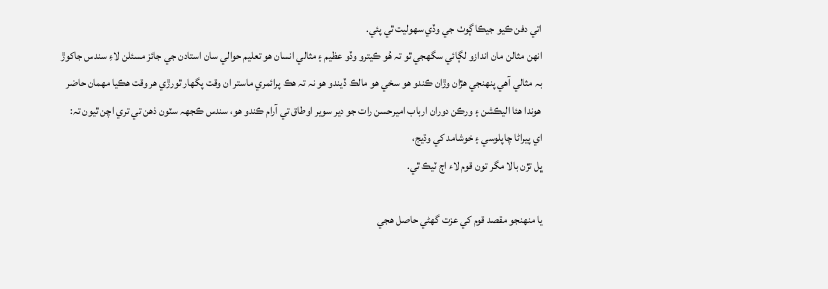اتي دفن ڪيو جيڪا ڳوٺ جي وڏي سھوليت ٿي پئي.
انھن مثالن مان اندازو لڳائي سگهجي ٿو تہ ھُو ڪيترو وڏو عظيم ۽ مثالي انسان ھو تعليم حوالي سان استادن جي جائز مسئلن لاءِ سندس جاکوڙ بہ مثالي آھي پنھنجي ھڙان وڙان ڪندو ھو سخي ھو مالڪ ڏيندو ھو نہ تہ ھڪ پرائمري ماستر ان وقت پگهار ٿورڙي ھر وقت ھڪيا مھمان حاضر ھوندا ھئا اليڪشن ۽ ورڪن دوران ارباب اميرحسن رات جو دير سوير اوطاق تي آرام ڪندو ھو، سندس ڪجهہ سٽون ذھن تي تري اچن ٿيون تہ:
اي پيراڻا چاپلوسي ۽ خوشامد کي وڌيج،
ڀل تڙن بالا مگر تون قوم لاء اڄ ٽيڪ ٿي.

يا منھنجو مقصد قوم کي عزت گهڻي حاصل ھجي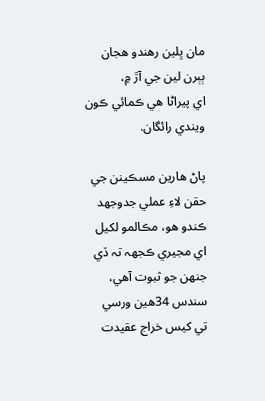مان ڀلين رھندو ھجان ٻٻرن لين جي آڙ ۾،
اي پيراڻا ھي ڪمائي ڪون ويندي رائگان.

پاڻ ھارين مسڪينن جي حقن لاءِ عملي جدوجھد ڪندو ھو، مڪالمو لکيل اي مجيري ڪجهہ تہ ڏي جنھن جو ثبوت آھي،
سندس 34ھين ورسي تي کيس خراج عقيدت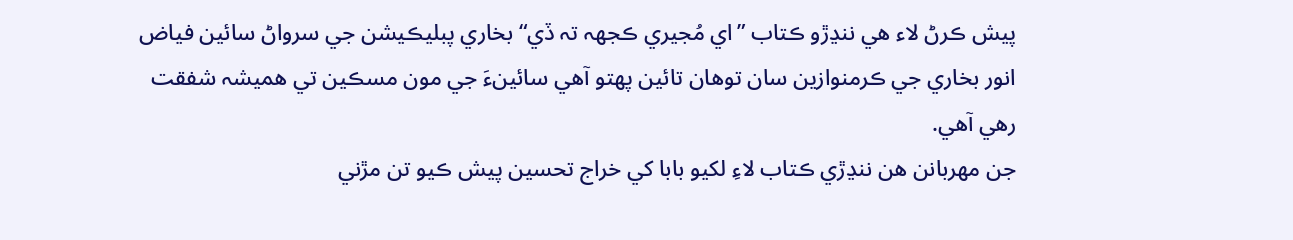پيش ڪرڻ لاء ھي ننڍڙو ڪتاب ”اي مُجيري ڪجهہ تہ ڏي“ بخاري پبليڪيشن جي سرواڻ سائين فياض انور بخاري جي ڪرمنوازين سان توھان تائين پھتو آھي سائينءَ جي مون مسڪين تي ھميشہ شفقت رھي آھي.
جن مھربانن ھن ننڍڙي ڪتاب لاءِ لکيو بابا کي خراج تحسين پيش ڪيو تن مڙني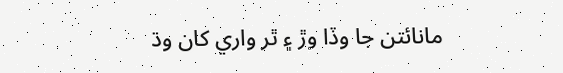مانائتن جا وڏا وڙ ۽ ٿر واري کان وڌ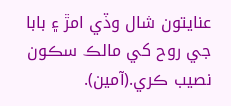عنايتون شال وڏي امڙ ۽ بابا جي روح کي مالڪ سڪون نصيب ڪري.(آمين).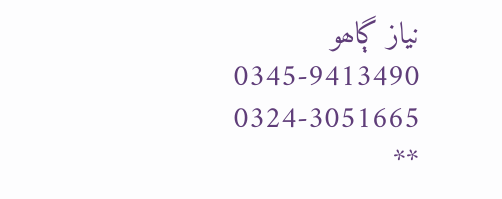نياز ڳاھو
0345-9413490
0324-3051665
**